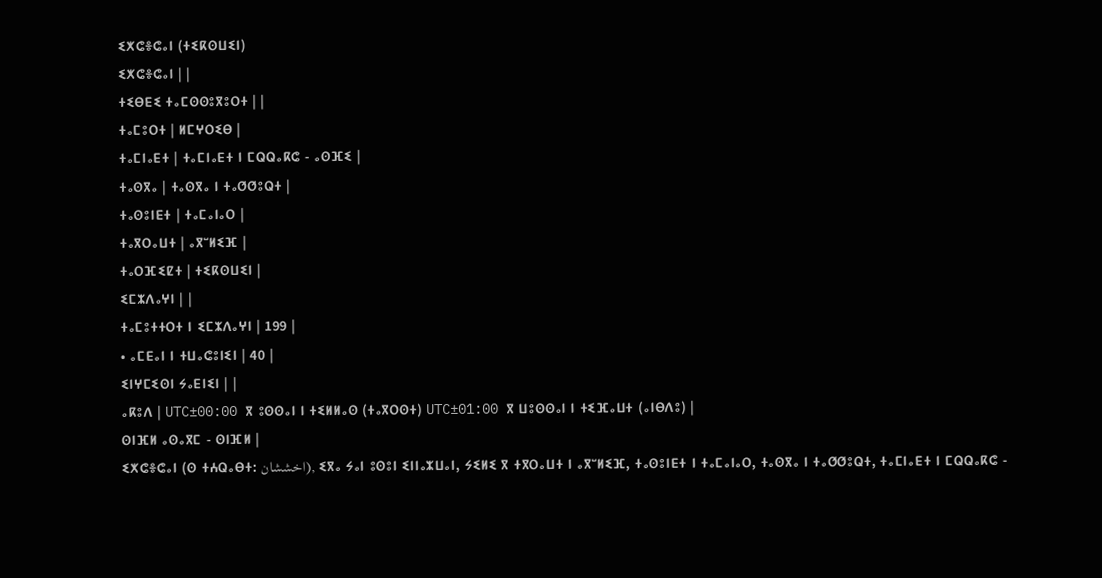ⵉⵅⵛⴻⵛⴰⵏ (ⵜⵉⴽⵙⵡⵉⵏ)
ⵉⵅⵛⴻⵛⴰⵏ | |
ⵜⵉⴱⴹⵉ ⵜⴰⵎⵙⵙⵓⴳⵓⵔⵜ | |
ⵜⴰⵎⵓⵔⵜ | ⵍⵎⵖⵔⵉⴱ |
ⵜⴰⵎⵏⴰⴹⵜ | ⵜⴰⵎⵏⴰⴹⵜ ⵏ ⵎⵕⵕⴰⴽⵛ - ⴰⵙⴼⵉ |
ⵜⴰⵙⴳⴰ | ⵜⴰⵙⴳⴰ ⵏ ⵜⴰⵚⵚⵓⵕⵜ |
ⵜⴰⵙⵓⵏⴹⵜ | ⵜⴰⵎⴰⵏⴰⵔ |
ⵜⴰⴳⵔⴰⵡⵜ | ⴰⴳⵯⵍⵉⴼ |
ⵜⴰⵔⴼⵉⵇⵜ | ⵜⵉⴽⵙⵡⵉⵏ |
ⵉⵎⵣⴷⴰⵖⵏ | |
ⵜⴰⵎⵓⵜⵜⵔⵜ ⵏ ⵉⵎⵣⴷⴰⵖⵏ | 199 |
• ⴰⵎⴹⴰⵏ ⵏ ⵜⵡⴰⵛⵓⵏⵉⵏ | 40 |
ⵉⵏⵖⵎⵉⵙⵏ ⵢⴰⴹⵏⵉⵏ | |
ⴰⴽⵓⴷ | UTC±00:00 ⴳ ⵓⵙⵙⴰⵏ ⵏ ⵜⵉⵍⵍⴰⵙ (ⵜⴰⴳⵔⵙⵜ) UTC±01:00 ⴳ ⵡⵓⵙⵙⴰⵏ ⵏ ⵜⵉⴼⴰⵡⵜ (ⴰⵏⴱⴷⵓ) |
ⵙⵏⴼⵍ ⴰⵙⴰⴳⵎ - ⵙⵏⴼⵍ |
ⵉⵅⵛⴻⵛⴰⵏ (ⵙ ⵜⵄⵕⴰⴱⵜ: اخششان), ⵉⴳⴰ ⵢⴰⵏ ⵓⵙⵓⵏ ⵉⵏⵏⴰⵣⵡⴰⵏ, ⵢⵉⵍⵉ ⴳ ⵜⴳⵔⴰⵡⵜ ⵏ ⴰⴳⵯⵍⵉⴼ, ⵜⴰⵙⵓⵏⴹⵜ ⵏ ⵜⴰⵎⴰⵏⴰⵔ, ⵜⴰⵙⴳⴰ ⵏ ⵜⴰⵚⵚⵓⵕⵜ, ⵜⴰⵎⵏⴰⴹⵜ ⵏ ⵎⵕⵕⴰⴽⵛ -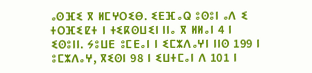ⴰⵙⴼⵉ ⴳ ⵍⵎⵖⵔⵉⴱ. ⵉⴹⴼⴰⵕ ⵓⵙⵓⵏ ⴰⴷ ⵉ ⵜⵔⴼⵉⵇⵜ ⵏ ⵜⵉⴽⵙⵡⵉⵏ ⵏⵏⴰ ⴳ ⵍⵍⴰⵏ 4 ⵏ ⵉⵙⵓⵏⵏ. ⵢⵓⵡⴹ ⵓⵎⴹⴰⵏ ⵏ ⵉⵎⵣⴷⴰⵖⵏ ⵏⵏⵙ 199 ⵏ ⵓⵎⵣⴷⴰⵖ, ⴳⵉⵙⵏ 98 ⵏ ⵉⵡⵜⵎⴰⵏ ⴷ 101 ⵏ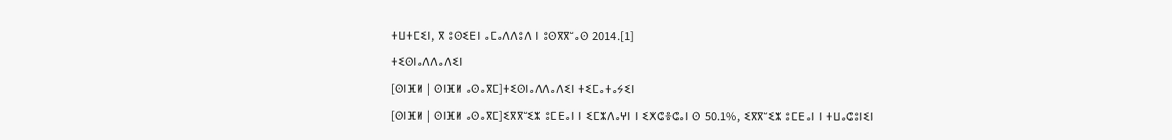ⵜⵡⵜⵎⵉⵏ, ⴳ ⵓⵙⵉⴹⵏ ⴰⵎⴰⴷⴷⵓⴷ ⵏ ⵓⵙⴳⴳⵯⴰⵙ 2014.[1]
ⵜⵉⵙⵏⴰⴷⴷⴰⴷⵉⵏ
[ⵙⵏⴼⵍ | ⵙⵏⴼⵍ ⴰⵙⴰⴳⵎ]ⵜⵉⵙⵏⴰⴷⴷⴰⴷⵉⵏ ⵜⵉⵎⴰⵜⴰⵢⵉⵏ
[ⵙⵏⴼⵍ | ⵙⵏⴼⵍ ⴰⵙⴰⴳⵎ]ⵉⴳⴳⵯⵉⵣ ⵓⵎⴹⴰⵏ ⵏ ⵉⵎⵣⴷⴰⵖⵏ ⵏ ⵉⵅⵛⴻⵛⴰⵏ ⵙ 50.1%, ⵉⴳⴳⵯⵉⵣ ⵓⵎⴹⴰⵏ ⵏ ⵜⵡⴰⵛⵓⵏⵉⵏ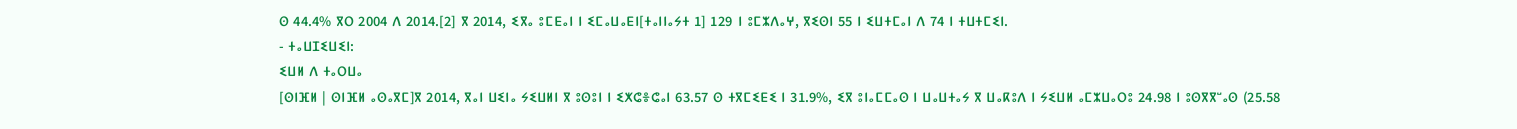ⵙ 44.4% ⴳⵔ 2004 ⴷ 2014.[2] ⴳ 2014, ⵉⴳⴰ ⵓⵎⴹⴰⵏ ⵏ ⵉⵎⴰⵡⴰⴹⵏ[ⵜⴰⵏⵏⴰⵢⵜ 1] 129 ⵏ ⵓⵎⵣⴷⴰⵖ, ⴳⵉⵙⵏ 55 ⵏ ⵉⵡⵜⵎⴰⵏ ⴷ 74 ⵏ ⵜⵡⵜⵎⵉⵏ.
- ⵜⴰⵡⵊⵉⵡⵉⵏ:
ⵉⵡⵍ ⴷ ⵜⴰⵔⵡⴰ
[ⵙⵏⴼⵍ | ⵙⵏⴼⵍ ⴰⵙⴰⴳⵎ]ⴳ 2014, ⴳⴰⵏ ⵡⵉⵏⴰ ⵢⵉⵡⵍⵏ ⴳ ⵓⵙⵓⵏ ⵏ ⵉⵅⵛⴻⵛⴰⵏ 63.57 ⵙ ⵜⴳⵎⵉⴹⵉ ⵏ 31.9%, ⵉⴳ ⵓⵏⴰⵎⵎⴰⵙ ⵏ ⵡⴰⵡⵜⴰⵢ ⴳ ⵡⴰⴽⵓⴷ ⵏ ⵢⵉⵡⵍ ⴰⵎⵣⵡⴰⵔⵓ 24.98 ⵏ ⵓⵙⴳⴳⵯⴰⵙ (25.58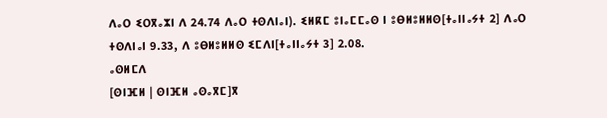ⴷⴰⵔ ⵉⵔⴳⴰⵣⵏ ⴷ 24.74 ⴷⴰⵔ ⵜⵙⴷⵏⴰⵏ). ⵉⵍⴽⵎ ⵓⵏⴰⵎⵎⴰⵙ ⵏ ⵓⴱⵍⵓⵍⵍⵙ[ⵜⴰⵏⵏⴰⵢⵜ 2] ⴷⴰⵔ ⵜⵙⴷⵏⴰⵏ 9.33, ⴷ ⵓⴱⵍⵓⵍⵍⵙ ⵉⵎⴷⵏ[ⵜⴰⵏⵏⴰⵢⵜ 3] 2.08.
ⴰⵙⵍⵎⴷ
[ⵙⵏⴼⵍ | ⵙⵏⴼⵍ ⴰⵙⴰⴳⵎ]ⴳ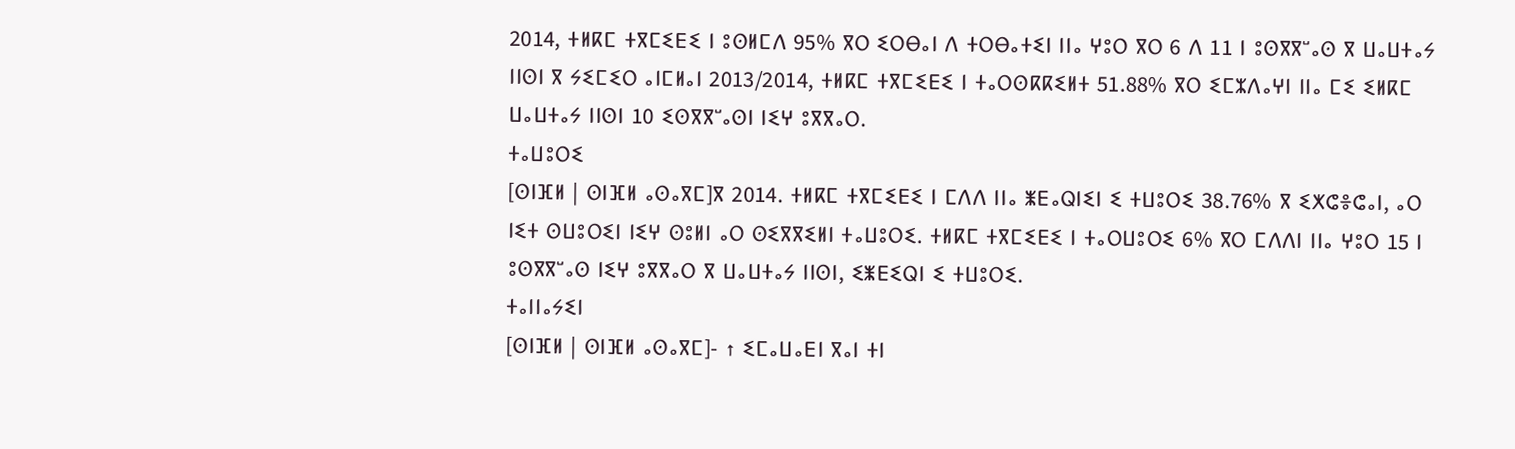2014, ⵜⵍⴽⵎ ⵜⴳⵎⵉⴹⵉ ⵏ ⵓⵙⵍⵎⴷ 95% ⴳⵔ ⵉⵔⴱⴰⵏ ⴷ ⵜⵔⴱⴰⵜⵉⵏ ⵏⵏⴰ ⵖⵓⵔ ⴳⵔ 6 ⴷ 11 ⵏ ⵓⵙⴳⴳⵯⴰⵙ ⴳ ⵡⴰⵡⵜⴰⵢ ⵏⵏⵙⵏ ⴳ ⵢⵉⵎⵉⵔ ⴰⵏⵎⵍⴰⵏ 2013/2014, ⵜⵍⴽⵎ ⵜⴳⵎⵉⴹⵉ ⵏ ⵜⴰⵔⵙⴽⴽⵉⵍⵜ 51.88% ⴳⵔ ⵉⵎⵣⴷⴰⵖⵏ ⵏⵏⴰ ⵎⵉ ⵉⵍⴽⵎ ⵡⴰⵡⵜⴰⵢ ⵏⵏⵙⵏ 10 ⵉⵙⴳⴳⵯⴰⵙⵏ ⵏⵉⵖ ⵓⴳⴳⴰⵔ.
ⵜⴰⵡⵓⵔⵉ
[ⵙⵏⴼⵍ | ⵙⵏⴼⵍ ⴰⵙⴰⴳⵎ]ⴳ 2014. ⵜⵍⴽⵎ ⵜⴳⵎⵉⴹⵉ ⵏ ⵎⴷⴷ ⵏⵏⴰ ⵥⴹⴰⵕⵏⵉⵏ ⵉ ⵜⵡⵓⵔⵉ 38.76% ⴳ ⵉⵅⵛⴻⵛⴰⵏ, ⴰⵔ ⵏⵉⵜ ⵙⵡⵓⵔⵉⵏ ⵏⵉⵖ ⵙⵓⵍⵏ ⴰⵔ ⵙⵉⴳⴳⵉⵍⵏ ⵜⴰⵡⵓⵔⵉ. ⵜⵍⴽⵎ ⵜⴳⵎⵉⴹⵉ ⵏ ⵜⴰⵔⵡⵓⵔⵉ 6% ⴳⵔ ⵎⴷⴷⵏ ⵏⵏⴰ ⵖⵓⵔ 15 ⵏ ⵓⵙⴳⴳⵯⴰⵙ ⵏⵉⵖ ⵓⴳⴳⴰⵔ ⴳ ⵡⴰⵡⵜⴰⵢ ⵏⵏⵙⵏ, ⵉⵥⴹⵉⵕⵏ ⵉ ⵜⵡⵓⵔⵉ.
ⵜⴰⵏⵏⴰⵢⵉⵏ
[ⵙⵏⴼⵍ | ⵙⵏⴼⵍ ⴰⵙⴰⴳⵎ]- ↑ ⵉⵎⴰⵡⴰⴹⵏ ⴳⴰⵏ ⵜⵏ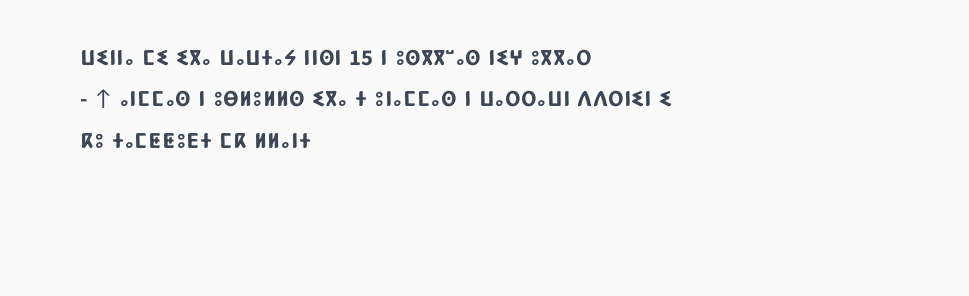ⵡⵉⵏⵏⴰ ⵎⵉ ⵉⴳⴰ ⵡⴰⵡⵜⴰⵢ ⵏⵏⵙⵏ 15 ⵏ ⵓⵙⴳⴳⵯⴰⵙ ⵏⵉⵖ ⵓⴳⴳⴰⵔ
- ↑ ⴰⵏⵎⵎⴰⵙ ⵏ ⵓⴱⵍⵓⵍⵍⵙ ⵉⴳⴰ ⵜ ⵓⵏⴰⵎⵎⴰⵙ ⵏ ⵡⴰⵔⵔⴰⵡⵏ ⴷⴷⵔⵏⵉⵏ ⵉ ⴽⵓ ⵜⴰⵎⵟⵟⵓⴹⵜ ⵎⴽ ⵍⵍⴰⵏⵜ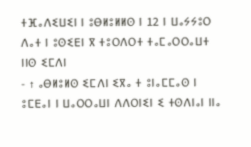ⵜⴼⴰⴷⵉⵡⵉⵏ ⵏ ⵓⴱⵍⵓⵍⵍⵙ ⵏ 12 ⵏ ⵡⴰⵢⵢⵓⵔ ⴷⴰⵜ ⵏ ⵓⵙⵉⴹⵏ ⴳ ⵜⵓⵔⴷⵔⵜ ⵜⴰⵎⴰⵔⵔⴰⵡⵜ ⵏⵏⵙ ⵉⵎⴷⵏ
- ↑ ⴰⴱⵍⵓⵍⵙ ⵉⵎⴷⵏ ⵉⴳⴰ ⵜ ⵓⵏⴰⵎⵎⴰⵙ ⵏ ⵓⵎⴹⴰⵏ ⵏ ⵡⴰⵔⵔⴰⵡⵏ ⴷⴷⵔⵏⵉⵏ ⵉ ⵜⵙⴷⵏⴰⵏ ⵏⵏⴰ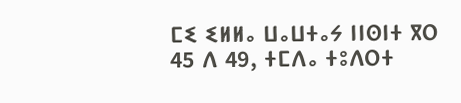ⵎⵉ ⵉⵍⵍⴰ ⵡⴰⵡⵜⴰⵢ ⵏⵏⵙⵏⵜ ⴳⵔ 45 ⴷ 49, ⵜⵎⴷⴰ ⵜⵓⴷⵔⵜ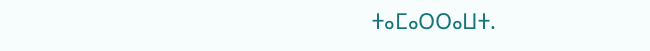ⵜⴰⵎⴰⵔⵔⴰⵡⵜ.